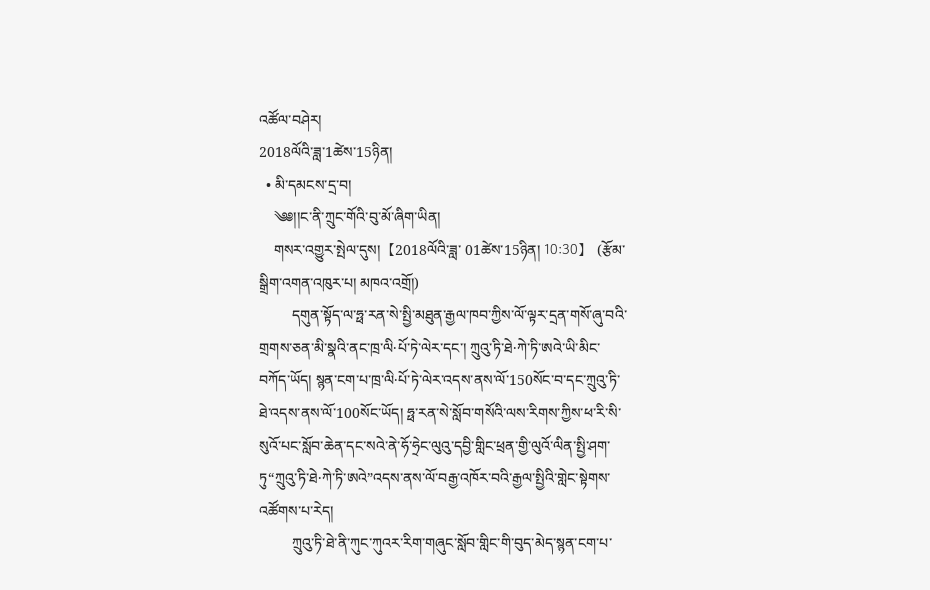འཚོལ་བཤེར།
2018ལོའི་ཟླ་1ཚེས་15ཉིན།
  • མི་དམངས་དྲ་བ།
    ༄༅།།ང་ནི་ཀྲུང་གོའི་བུ་མོ་ཞིག་ཡིན།
    གསར་འགྱུར་སྤེལ་དུས།  【2018ལོའི་ཟླ་ 01ཚེས་15ཉིན། 10:30】   (རྩོམ་སྒྲིག་འགན་འཁུར་པ། མཁའ་འགྲོ།)
         དགུན་སྟོད་ལ་ཧྥ་རན་སེ་སྤྱི་མཐུན་རྒྱལ་ཁབ་ཀྱིས་ལོ་ལྟར་དྲན་གསོ་ཞུ་བའི་གྲགས་ཅན་མི་སྣའི་ནང་ཁྲ་ལི·པོ་ཏེ་ལེར་དང་། ཀྲུའུ་ཏི་ཐེ·ཀེ་ཏི་ཨའེ་ཡི་མིང་བཀོད་ཡོད། སྙན་ངག་པ་ཁྲ་ལི·པོ་ཏེ་ལེར་འདས་ནས་ལོ་150སོང་བ་དང་ཀྲུའུ་ཏི་ཐེ་འདས་ནས་ལོ་100སོང་ཡོད། ཧྥ་རན་སེ་སློབ་གསོའི་ལས་རིགས་ཀྱིས་ཕ་རི་སི་སུའོ་པང་སློབ་ཆེན་དང་སའེ་ནེ་ཧོ་ཧྲེང་ལུའུ་དབྱི་གླིང་ཕྲན་གྱི་ལུའོ་ལིན་སྤྱི་ཤག་ཏུ“ཀྲུའུ་ཏི་ཐེ·ཀེ་ཏི་ཨའེ”འདས་ནས་ལོ་བརྒྱ་འཁོར་བའི་རྒྱལ་སྤྱིའི་གླེང་སྟེགས་འཚོགས་པ་རེད།
         ཀྲུའུ་ཏི་ཐེ་ནི་ཀུང་ཀུའར་རིག་གཞུང་སློབ་གླིང་གི་བུད་མེད་སྙན་ངག་པ་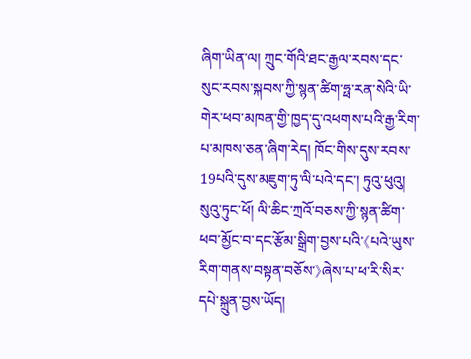ཞིག་ཡིན་ལ། ཀྲུང་གོའི་ཐང་རྒྱལ་རབས་དང་སུང་རབས་སྐབས་ཀྱི་སྙན་ཚིག་ཧྥ་རན་སེའི་ཡི་གེར་ཕབ་མཁན་གྱི་ཁྱད་དུ་འཕགས་པའི་རྒྱ་རིག་པ་མཁས་ཅན་ཞིག་རེད། ཁོང་གིས་དུས་རབས་19པའི་དུས་མཇུག་ཏུ་ལི་པའེ་དང་། ཏུའུ་ཕུའུ། སུའུ་ཏུང་ཕོ། ལི་ཆིང་ཀྲའོ་བཅས་ཀྱི་སྙན་ཚིག་ཕབ་མྱོང་བ་དང་རྩོམ་སྒྲིག་བྱས་པའི་《པའེ་ཡུས་རིག་གནས་བསྟན་བཅོས་》ཞེས་པ་ཕ་རི་སིར་དཔེ་སྐྲུན་བྱས་ཡོད།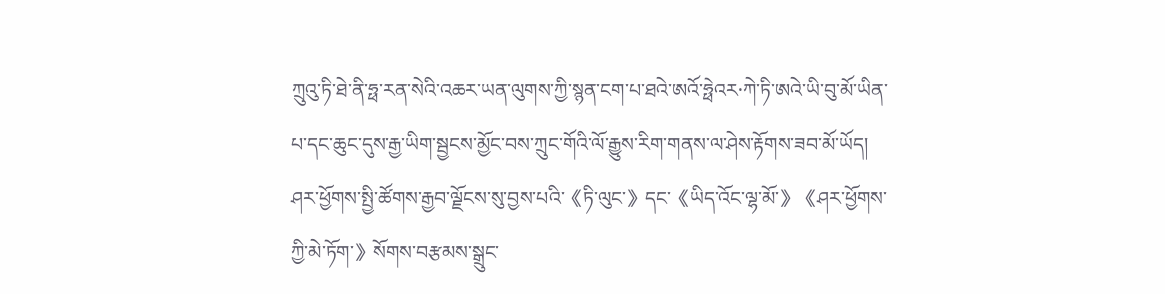ཀྲུའུ་ཏི་ཐེ་ནི་ཧྥ་རན་སེའི་འཆར་ཡན་ལུགས་ཀྱི་སྙན་ངག་པ་ཐའེ་ཨའོ་ཧྥེའར·ཀེ་ཏི་ཨའེ་ཡི་བུ་མོ་ཡིན་པ་དང་ཆུང་དུས་རྒྱ་ཡིག་སྦྱངས་མྱོང་བས་ཀྲུང་གོའི་ལོ་རྒྱུས་རིག་གནས་ལ་ཤེས་རྟོགས་ཟབ་མོ་ཡོད། ཤར་ཕྱོགས་སྤྱི་ཚོགས་རྒྱབ་ལྗོངས་སུ་བྱས་པའི་《ཏི་ལུང་》དང་《ཡིད་འོང་ལྷ་མོ་》《ཤར་ཕྱོགས་ཀྱི་མེ་ཏོག་》སོགས་བརྩམས་སྒྲུང་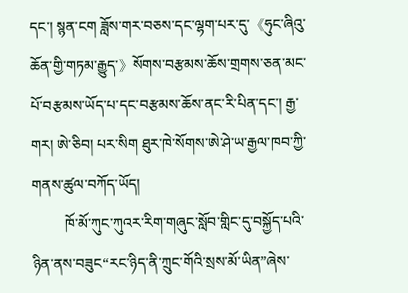དང་། སྙན་ངག ཟློས་གར་བཅས་དང་ལྷག་པར་དུ་《ཧུང་ཞིའུ་ཆོན་གྱི་གཏམ་རྒྱུད་》སོགས་བརྩམས་ཆོས་གྲགས་ཅན་མང་པོ་བརྩམས་ཡོད་པ་དང་བརྩམས་ཆོས་ནང་རི་པིན་དང་། རྒྱ་གར། ཨེ་ཅིབ། པར་སིག ཐུར་ཁེ་སོགས་ཨེ་ཤེ་ཡ་རྒྱལ་ཁབ་ཀྱི་གནས་ཚུལ་བཀོད་ཡོད།
         ཁོ་མོ་ཀུང་ཀུའར་རིག་གཞུང་སློབ་གླིང་དུ་བསྐྱོད་པའི་ཉིན་ནས་བཟུང“རང་ཉིད་ནི་ཀྲུང་གོའི་སྲས་མོ་ཡིན”ཞེས་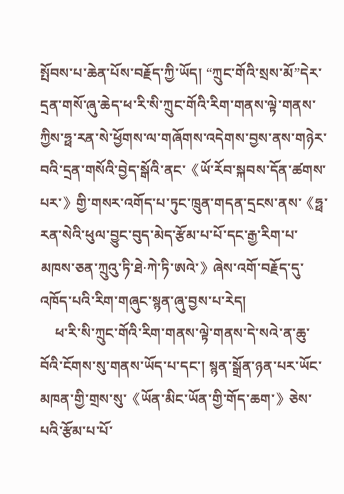སྤོབས་པ་ཆེན་པོས་བརྗོད་ཀྱི་ཡོད། “ཀྲུང་གོའི་སྲས་མོ”དེར་དྲན་གསོ་ཞུ་ཆེད་ཕ་རི་སི་ཀྲུང་གོའི་རིག་གནས་ལྟེ་གནས་ཀྱིས་ཧྥ་རན་སེ་ཕྱོགས་ལ་གཞོགས་འདེགས་བྱས་ནས་གཉེར་བའི་དྲན་གསོའི་བྱེད་སྒོའི་ནང་《ཡོ་རོབ་སྐབས་དོན་ཚགས་པར་》གྱི་གསར་འགོད་པ་ཏུང་ཁྲུན་གདན་དྲངས་ནས་《ཧྥ་རན་སེའི་ཕུལ་བྱུང་བུད་མེད་རྩོམ་པ་པོ་དང་རྒྱ་རིག་པ་མཁས་ཅན་ཀྲུའུ་ཏི་ཐེ·ཀེ་ཏི་ཨའེ་》ཞེས་འགོ་བརྗོད་དུ་འཁོད་པའི་རིག་གཞུང་སྙན་ཞུ་བྱས་པ་རེད།
    ཕ་རི་སི་ཀྲུང་གོའི་རིག་གནས་ལྟེ་གནས་དེ་སའེ་ན་ཆུ་བོའི་ངོགས་སུ་གནས་ཡོད་པ་དང་། སྙན་སྒྲོན་ཉན་པར་ཡོང་མཁན་གྱི་གྲས་སུ་《ཡོན་མིང་ཡོན་གྱི་གོད་ཆག་》ཅེས་པའི་རྩོམ་པ་པོ་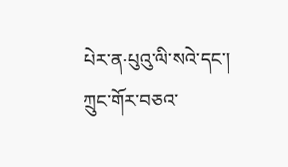པེར་ན·པུའུ་ལི་སའེ་དང་། ཀྲུང་གོར་བཅའ་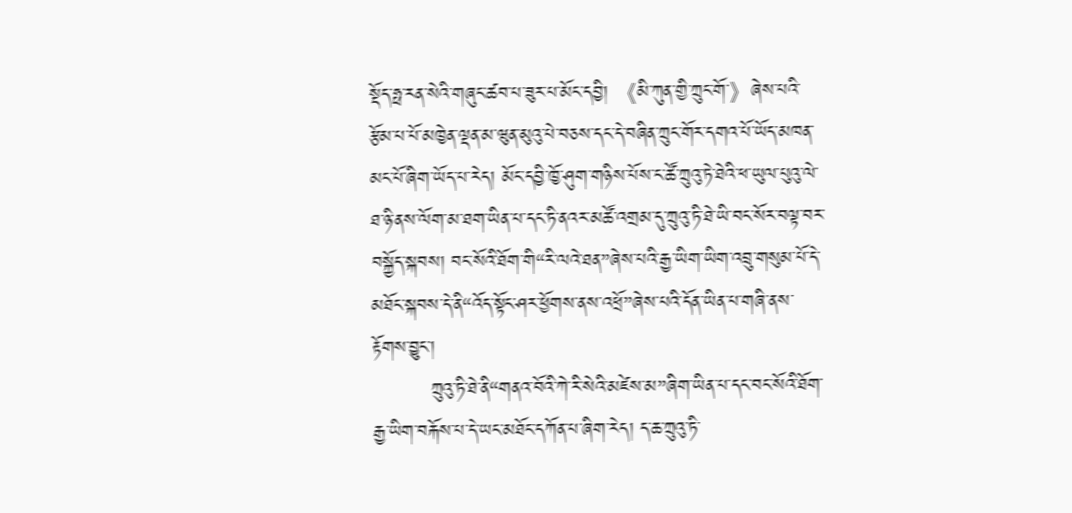སྡོད་ཧྥ་རན་སེའི་གཞུང་ཚབ་པ་ཟུར་པ་མོང་དབྱི། 《མི་ཀུན་གྱི་ཀྲུང་གོ་》ཞེས་པའི་རྩོམ་པ་པོ་མཁྱེན་ལྡན་མ་ཝུན་མུའུ་པེ་བཅས་དང་དེ་བཞིན་ཀྲུང་གོར་དགའ་པོ་ཡོད་མཁན་མང་པོ་ཞིག་ཡོད་པ་རེད། མོང་དབྱི་ཁྱོ་ཤུག་གཉིས་པོས་ང་ཚོ་ཀྲུའུ་ཏེ་ཐེའི་ཕ་ཡུལ་པུའུ་ལེ་ཐ་ཉི་ནས་ལོག་མ་ཐག་ཡིན་པ་དང་ཏི་ནའར་མཚོ་འགྲམ་དུ་ཀྲུའུ་ཏི་ཐེ་ཡི་བང་སོར་བལྟ་བར་བསྐྱོད་སྐབས། བང་སོའི་ཐོག་གི“རི་ལའེ་ཐན”ཞེས་པའི་རྒྱ་ཡིག་ཡིག་འབྲུ་གསུམ་པོ་དེ་མཐོང་སྐབས་དེ་ནི“འོད་སྟོང་ཤར་ཕྱོགས་ནས་འཕྲོ”ཞེས་པའི་དོན་ཡིན་པ་གཞི་ནས་རྟོགས་བྱུང་།
         ཀྲུའུ་ཏི་ཐེ་ནི“གནའ་བོའི་ཀེ་རི་སེའི་མཛེས་མ”ཞིག་ཡིན་པ་དང་བང་སོའི་ཐོག་རྒྱ་ཡིག་བརྐོས་པ་དེ་ཡང་མཐོང་དཀོན་པ་ཞིག་རེད། ད་ཆ་ཀྲུའུ་ཏི་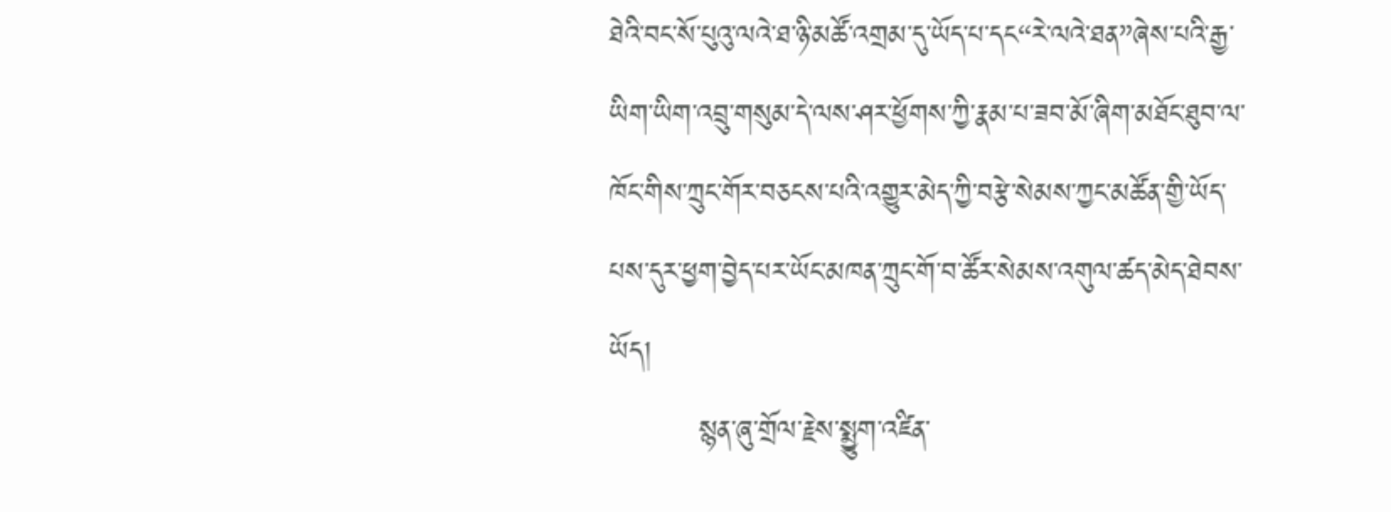ཐེའི་བང་སོ་པུའུ་ལའེ་ཐ་ཉི་མཚོ་འགྲམ་དུ་ཡོད་པ་དང“རེ་ལའེ་ཐན”ཞེས་པའི་རྒྱ་ཡིག་ཡིག་འབྲུ་གསུམ་དེ་ལས་ཤར་ཕྱོགས་ཀྱི་རྣམ་པ་ཟབ་མོ་ཞིག་མཐོང་ཐུབ་ལ་ཁོང་གིས་ཀྲུང་གོར་བཅངས་པའི་འགྱུར་མེད་ཀྱི་བརྩེ་སེམས་ཀྱང་མཚོན་གྱི་ཡོད་པས་དུར་ཕྱག་བྱེད་པར་ཡོང་མཁན་ཀྲུང་གོ་བ་ཚོར་སེམས་འགུལ་ཚད་མེད་ཐེབས་ཡོད།
         སྙན་ཞུ་གྲོལ་རྗེས་སྨྱུག་འཛིན་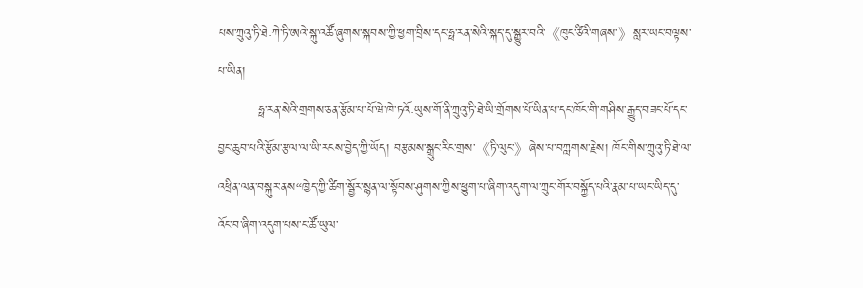པས་ཀྲུའུ་ཏི་ཐེ·ཀེ་ཏི་ཨའེ་སྐུ་འཚོ་ཞུགས་སྐབས་ཀྱི་ཕྱག་བྲིས་དང་ཧྥ་རན་སེའི་སྐད་དུ་སྒྱུར་བའི་《ཁུང་ཙིའི་གཞས་》སླར་ཡང་བལྟས་པ་ཡིན།
         ཧྥ་རན་སེའི་གྲགས་ཅན་རྩོམ་པ་པོ་ཝེ་ཁེ་ཏའོ·ཡུས་གོ་ནི་ཀྲུའུ་ཏི་ཐེ་ཡི་གྲོགས་པོ་ཡིན་པ་དང་ཁོང་གི་གཤིས་རྒྱུད་བཟང་པོ་དང་བྱང་ཆུབ་པའི་རྩོམ་རྩལ་ལ་ཡི་རངས་བྱེད་ཀྱི་ཡོད། བརྩམས་སྒྲུང་རིང་གྲས་《ཏི་ལུང་》ཞེས་པ་བཀླགས་རྗེས། ཁོང་གིས་ཀྲུའུ་ཏི་ཐེ་ལ་འཕྲིན་ལན་བསྐུར་ནས“ཁྱེད་ཀྱི་ཚིག་སྦྱོར་སྙན་ལ་སྟོབས་ཤུགས་ཀྱིས་ཕྱུག་པ་ཞིག་འདུག་ལ་ཀྲུང་གོར་བསྐྱོད་པའི་རྣམ་པ་ཡང་ཡིད་དུ་འོང་བ་ཞིག་འདུག་པས་ང་ཚོ་ཡུལ་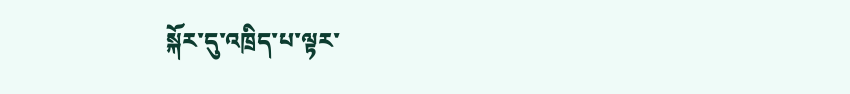སྐོར་དུ་འཁྲིད་པ་ལྟར་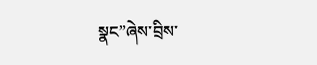སྣང”ཞེས་བྲིས་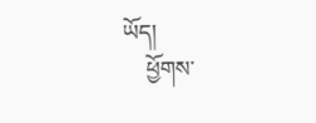ཡོད།
    ཕྱོགས་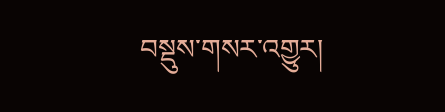བསྡུས་གསར་འགྱུར།